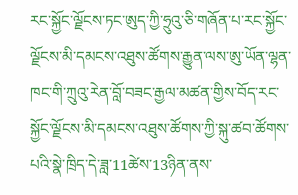རང་སྐྱོང་ལྗོངས་ཏང་ཨུད་ཀྱི་ཧྲུའུ་ཅི་གཞོན་པ་རང་སྐྱོང་ལྗོངས་མི་དམངས་འཐུས་ཚོགས་རྒྱུན་ལས་ཨུ་ཡོན་ལྷན་ཁང་གི་ཀྲུའུ་རེན་བློ་བཟང་རྒྱལ་མཚན་གྱིས་བོད་རང་སྐྱོང་ལྗོངས་མི་དམངས་འཐུས་ཚོགས་ཀྱི་སྐུ་ཚབ་ཚོགས་པའི་སྣེ་ཁྲིད་དེ་ཟླ་11ཚེས་13ཉིན་ནས་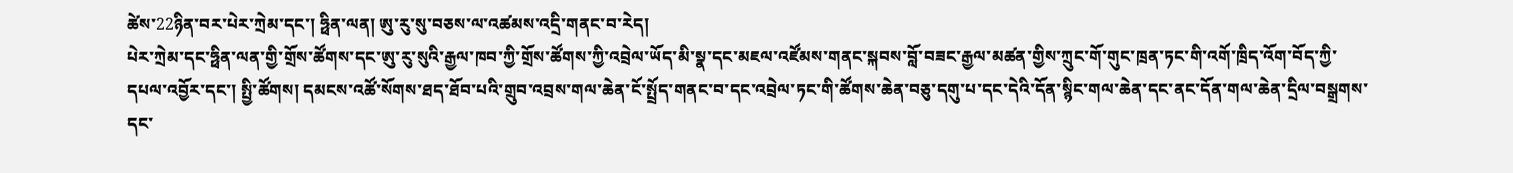ཚེས་22ཉིན་བར་པེར་ཀྲེམ་དང་། ཧྥིན་ལན། ཨུ་རུ་སུ་བཅས་ལ་འཚམས་འདྲི་གནང་བ་རེད།
པེར་ཀྲེམ་དང་ཧྥིན་ལན་གྱི་གྲོས་ཚོགས་དང་ཨུ་རུ་སུའི་རྒྱལ་ཁབ་ཀྱི་གྲོས་ཚོགས་ཀྱི་འབྲེལ་ཡོད་མི་སྣ་དང་མཇལ་འཛོམས་གནང་སྐབས་བློ་བཟང་རྒྱལ་མཚན་གྱིས་ཀྲུང་གོ་གུང་ཁྲན་ཏང་གི་འགོ་ཁྲིད་འོག་བོད་ཀྱི་དཔལ་འབྱོར་དང་། སྤྱི་ཚོགས། དམངས་འཚོ་སོགས་ཐད་ཐོབ་པའི་གྲུབ་འབྲས་གལ་ཆེན་ངོ་སྤྲོད་གནང་བ་དང་འབྲེལ་ཏང་གི་ཚོགས་ཆེན་བཅུ་དགུ་པ་དང་དེའི་དོན་སྙིང་གལ་ཆེན་དང་ནང་དོན་གལ་ཆེན་དྲིལ་བསྒྲགས་དང་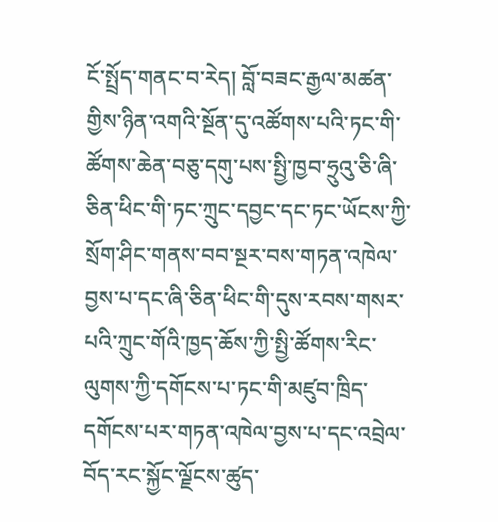ངོ་སྤྲོད་གནང་བ་རེད། བློ་བཟང་རྒྱལ་མཚན་གྱིས་ཉིན་འགའི་སྔོན་དུ་འཚོགས་པའི་ཏང་གི་ཚོགས་ཆེན་བཅུ་དགུ་པས་སྤྱི་ཁྱབ་ཧྲུའུ་ཅི་ཞི་ཅིན་ཕིང་གི་ཏང་ཀྲུང་དབྱང་དང་ཏང་ཡོངས་ཀྱི་སྲོག་ཤིང་གནས་བབ་སྔར་བས་གཏན་འཁེལ་བྱས་པ་དང་ཞི་ཅིན་ཕིང་གི་དུས་རབས་གསར་པའི་ཀྲུང་གོའི་ཁྱད་ཆོས་ཀྱི་སྤྱི་ཚོགས་རིང་ལུགས་ཀྱི་དགོངས་པ་ཏང་གི་མཛུབ་ཁྲིད་དགོངས་པར་གཏན་འཁེལ་བྱས་པ་དང་འབྲེལ་བོད་རང་སྐྱོང་ལྗོངས་ཚུད་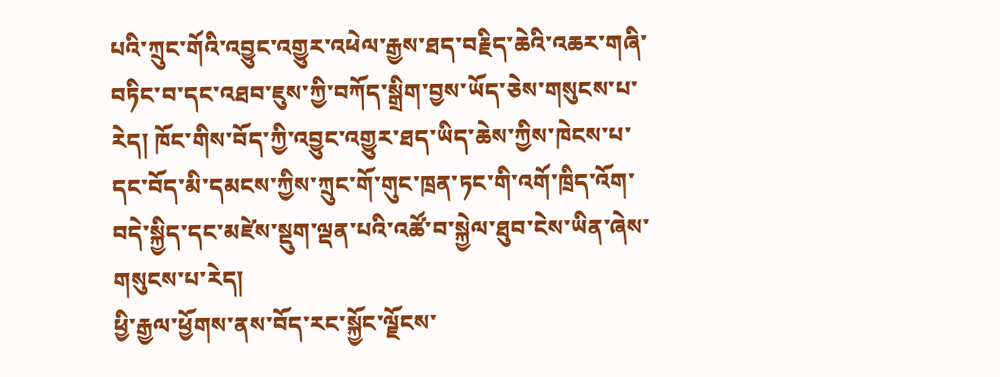པའི་ཀྲུང་གོའི་འབྱུང་འགྱུར་འཕེལ་རྒྱས་ཐད་བརྗིད་ཆེའི་འཆར་གཞི་བཏིང་བ་དང་འཐབ་ཇུས་ཀྱི་བཀོད་སྒྲིག་བྱས་ཡོད་ཅེས་གསུངས་པ་རེད། ཁོང་གིས་བོད་ཀྱི་འབྱུང་འགྱུར་ཐད་ཡིད་ཆེས་ཀྱིས་ཁེངས་པ་དང་བོད་མི་དམངས་ཀྱིས་ཀྲུང་གོ་གུང་ཁྲན་ཏང་གི་འགོ་ཁྲིད་འོག་བདེ་སྐྱིད་དང་མཛེས་སྡུག་ལྡན་པའི་འཚོ་བ་སྐྱེལ་ཐུབ་ངེས་ཡིན་ཞེས་གསུངས་པ་རེད།
ཕྱི་རྒྱལ་ཕྱོགས་ནས་བོད་རང་སྐྱོང་ལྗོངས་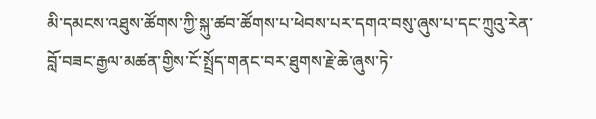མི་དམངས་འཐུས་ཚོགས་ཀྱི་སྐུ་ཚབ་ཚོགས་པ་ཕེབས་པར་དགའ་བསུ་ཞུས་པ་དང་ཀྲུའུ་རེན་བློ་བཟང་རྒྱལ་མཚན་གྱིས་ངོ་སྤྲོད་གནང་བར་ཐུགས་རྗེ་ཆེ་ཞུས་ཏེ་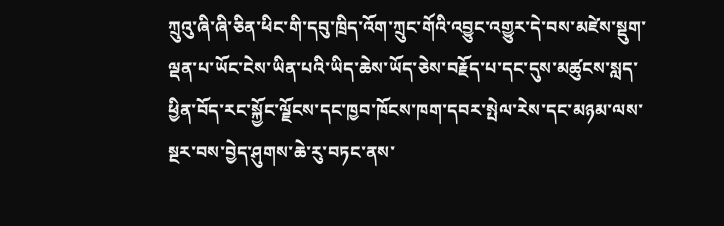ཀྲུའུ་ཞི་ཞི་ཅིན་ཕིང་གི་དབུ་ཁྲིད་འོག་ཀྲུང་གོའི་འབྱུང་འགྱུར་དེ་བས་མཛེས་སྡུག་ལྡན་པ་ཡོང་ངེས་ཡིན་པའི་ཡིད་ཆེས་ཡོད་ཅེས་བརྗོད་པ་དང་དུས་མཚུངས་སླད་ཕྱིན་བོད་རང་སྐྱོང་ལྗོངས་དང་ཁྱབ་ཁོངས་ཁག་དབར་སྤེལ་རེས་དང་མཉམ་ལས་སྔར་བས་བྱེད་ཤུགས་ཆེ་རུ་བཏང་ནས་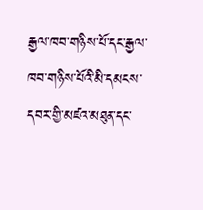རྒྱལ་ཁབ་གཉིས་པོ་དང་རྒྱལ་ཁབ་གཉིས་པོའི་མི་དམངས་དབར་གྱི་མཛའ་མཐུན་དང་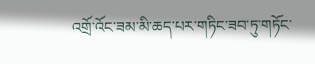འགྲོ་འོང་ཟམ་མི་ཆད་པར་གཏིང་ཟབ་ཏུ་གཏོང་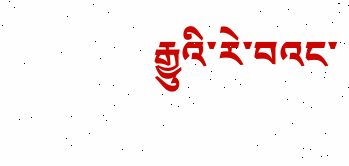རྒྱུའི་རེ་བའང་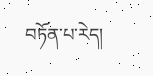བཏོན་པ་རེད།